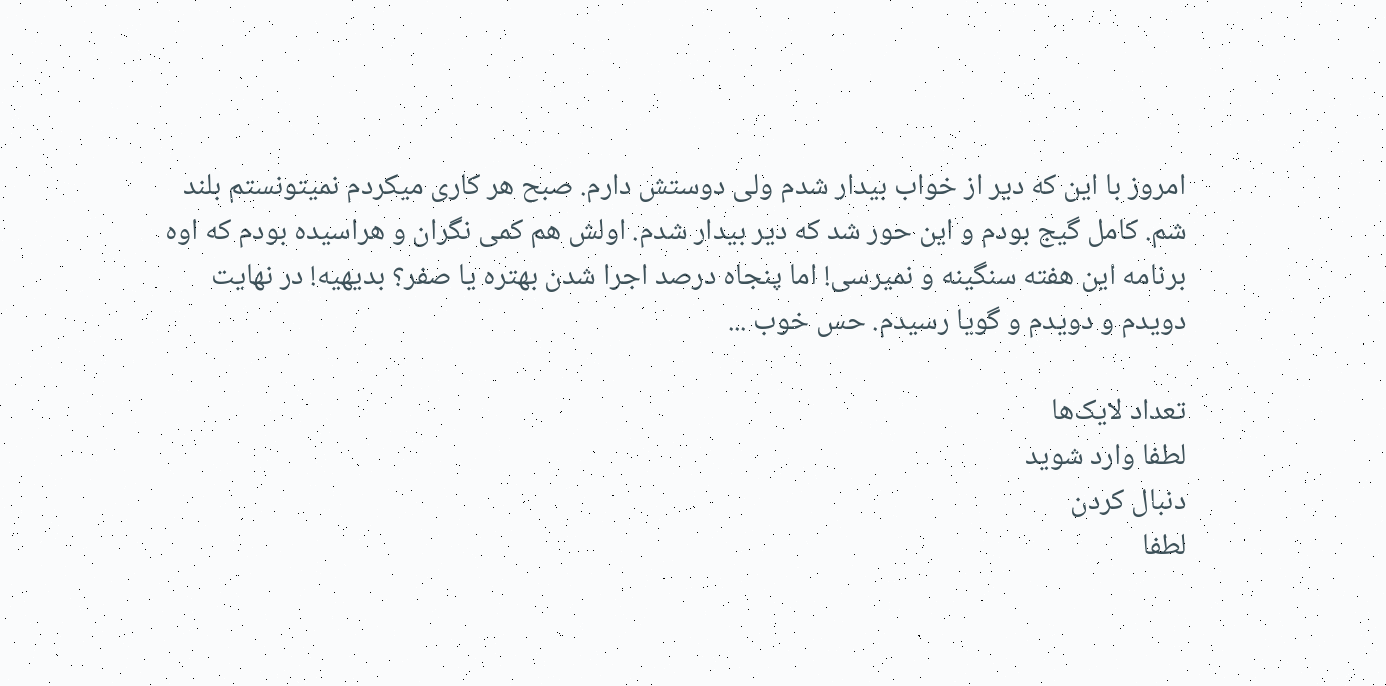امروز با این که دیر از خواب بیدار شدم ولی دوستش دارم. صبح هر کاری میکردم نمیتونستم بلند شم. کامل گیج بودم و این حور شد که دیر بیدار شدم. اولش هم کمی نگران و هراسیده بودم که اوه برنامه این هفته سنگینه و نمیرسی! اما پنجاه درصد اجرا شدن بهتره یا صفر؟ بدیهیه! در نهایت دویدم و دویدم و گویا رسیدم. حس خوب ...

تعداد لایک‌ها
لطفا وارد شوید
دنبال کردن
لطفا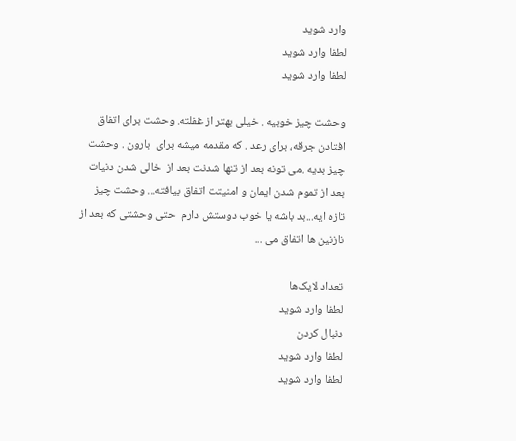وارد شوید
لطفا وارد شوید
لطفا وارد شوید

وحشت چیز خوبیه . خیلی بهتر از غفلته. وحشت برای اتفاق افتادن جرقه، برای رعد . که مقدمه میشه برای  بارون . وحشت چیز بدیه .می تونه بعد از تنها شدنت بعد از  خالی شدن دنیات بعد از تموم شدن ایمان و امنیتت اتفاق بیافته... وحشت چیز تازه ایه...بد باشه یا خوب دوستش دارم  حتی وحشتی که بعد از نازنین ها اتفاق می ...

تعداد لایک‌ها
لطفا وارد شوید
دنبال کردن
لطفا وارد شوید
لطفا وارد شوید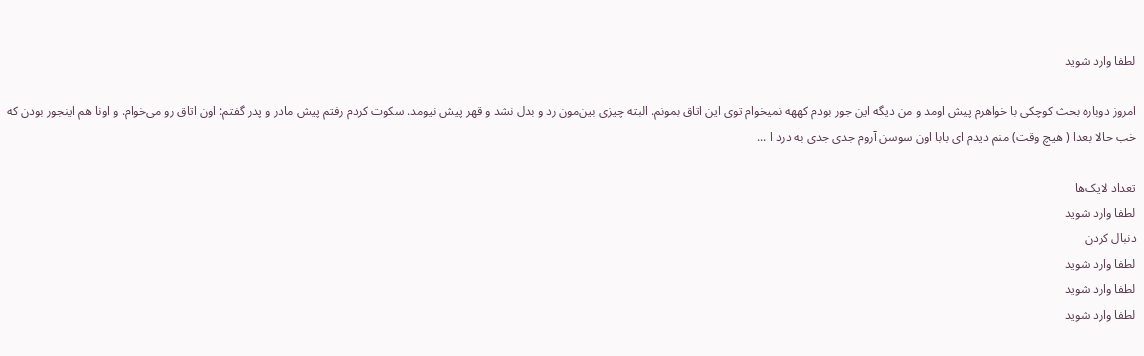لطفا وارد شوید

امروز دوباره بحث کوچکی با خواهرم پیش اومد و من دیگه این جور بودم کههه نمیخوام توی این اتاق بمونم. البته چیزی بین‌مون رد و بدل نشد و قهر پیش نیومد. سکوت کردم رفتم پیش مادر و پدر گفتم: اون اتاق رو می‌خوام. و اونا هم اینجور بودن که خب حالا بعدا ( هیچ وقت) منم دیدم ای بابا اون سوسن آروم جدی جدی به درد ا ...

تعداد لایک‌ها
لطفا وارد شوید
دنبال کردن
لطفا وارد شوید
لطفا وارد شوید
لطفا وارد شوید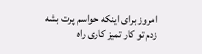امروز برای اینکه حواسم پرت بشه زدم تو کار تمیز کاری راه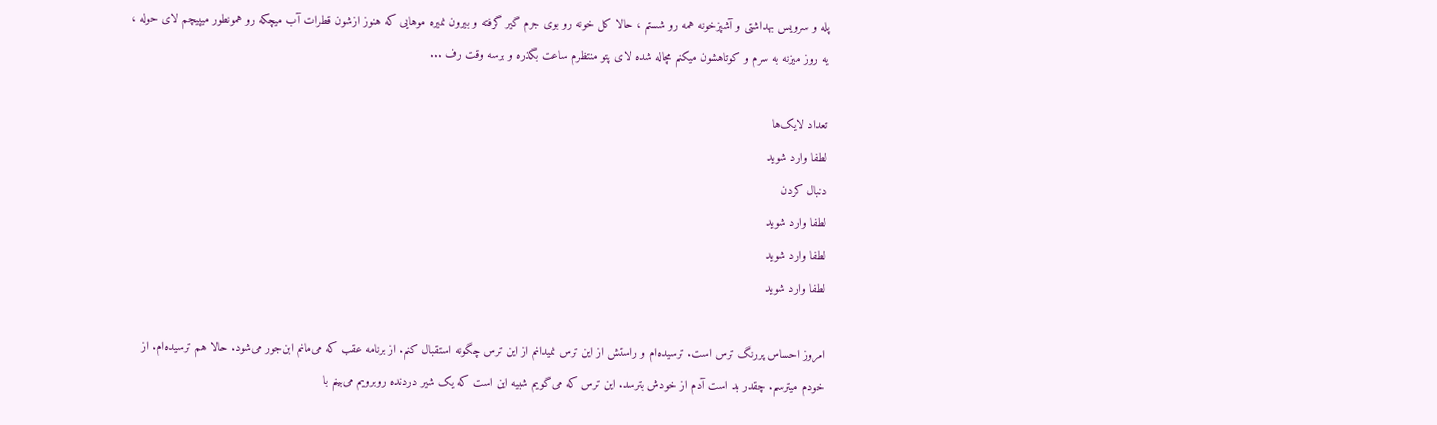پله و سرویس بهداشتی و آشپزخونه همه رو شستم ، حالا کل خونه رو بوی جرم گیر گرفته و بیرون نمیره موهایی که هنوز ازشون قطرات آب میچکه رو همونطور میپیچم لای حوله ، یه روز میزنه به سرم و کوتاهشون میکنم مچاله شده لای پتو منتظرم ساعت بگذره و برسه وقت رف ...

تعداد لایک‌ها
لطفا وارد شوید
دنبال کردن
لطفا وارد شوید
لطفا وارد شوید
لطفا وارد شوید

امروز احساس پررنگ ترس است. ترسیده‌ام و راستش از این ترس نمیدانم از این ترس چگونه استقبال کنم. از برنامه عقب که می‌مانم ابن‌جور می‌شود. حالا هم ترسیده‌ام. از خودم میترسم. چقدر بد است آدم از خودش بترسد. این ترس که می‌گویم شبیه این است که یک شیر دردنده روبرویم می‌بینم با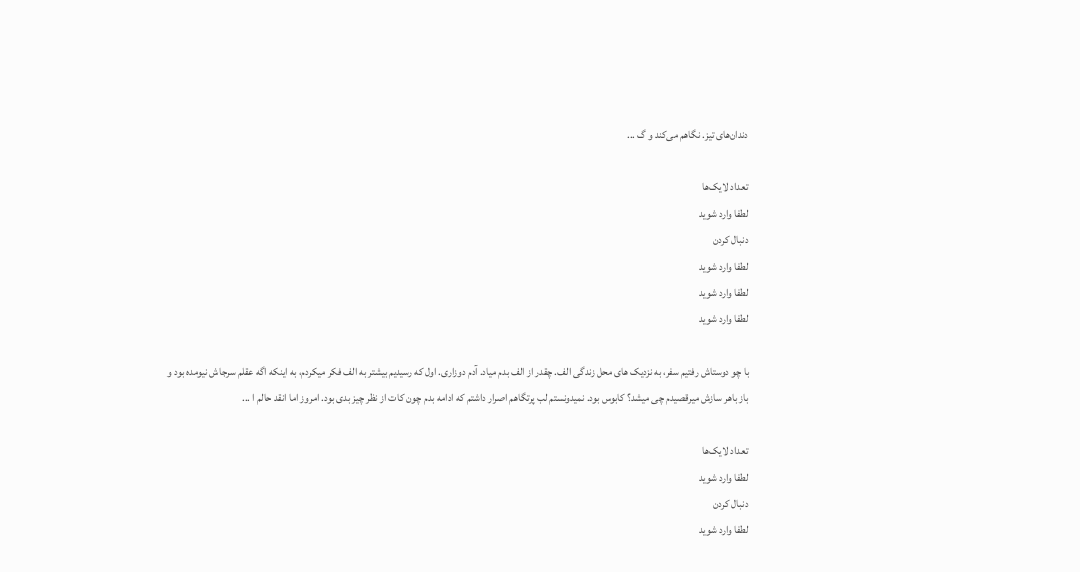دندان‌های تیز. نگاهم می‌کند و گ ...

تعداد لایک‌ها
لطفا وارد شوید
دنبال کردن
لطفا وارد شوید
لطفا وارد شوید
لطفا وارد شوید

با چو دوستاش رفتیم سفر، به نزدیک های محل زندگی الف. چقدر از الف بدم میاد. آدم دوزاری. اول که رسیدیم بیشتر به الف فکر میکردم، به اینکه اگه عقلم سرجاش نیومده بود و باز باهر سازش میرقصیدم چی میشد؟ کابوس بود. نمیدونستم لب پرتگاهم اصرار داشتم که ادامه بدم چون کات از نظر چیز بدی بود. امروز اما انقد حالم ا ...

تعداد لایک‌ها
لطفا وارد شوید
دنبال کردن
لطفا وارد شوید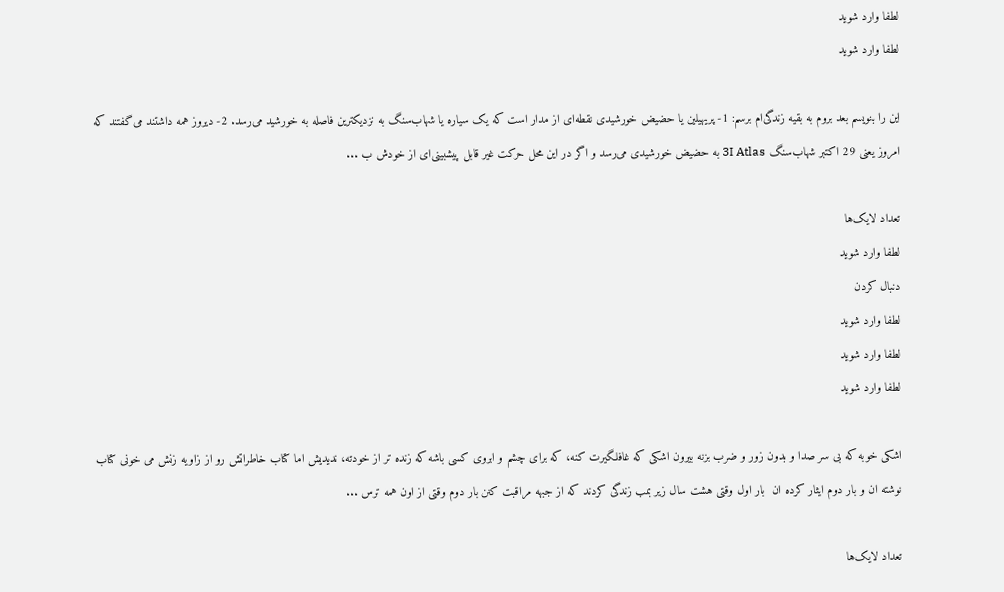لطفا وارد شوید
لطفا وارد شوید

این را بنویسم بعد بروم به بقیه زندگی‌ام برسم: 1- پریهیلین یا حضیض خورشیدی نقطه‌ای از مدار است که یک سیاره یا شهاب‌سنگ به نزدیکترین فاصله به خورشید می‌رسد. 2- دیروز همه داشتند می‌گفتند که امروز یعنی 29 اکتبر شهاب‌سنگ 3I Atlas به حضیض خورشیدی می‌رسد و اگر در این محل حرکت غیر قابل ‌پیشبینی‌ای از خودش ب ...

تعداد لایک‌ها
لطفا وارد شوید
دنبال کردن
لطفا وارد شوید
لطفا وارد شوید
لطفا وارد شوید

اشکی خوبه که بی سر صدا و بدون زور و ضرب بزنه بیرون اشکی که غافلگیرت کنه، که برای چشم و ابروی کسی باشه که زنده تر از خودته، ندیدیش اما کتاب خاطراتش رو از زاویه زنش می خونی کتاب نوشته ان و بار دوم ایثار کرده ان  بار اول وقتی هشت سال زیر بمب زندگی کردند که از جبهه مراقبت کنن بار دوم وقتی از اون همه ترس ...

تعداد لایک‌ها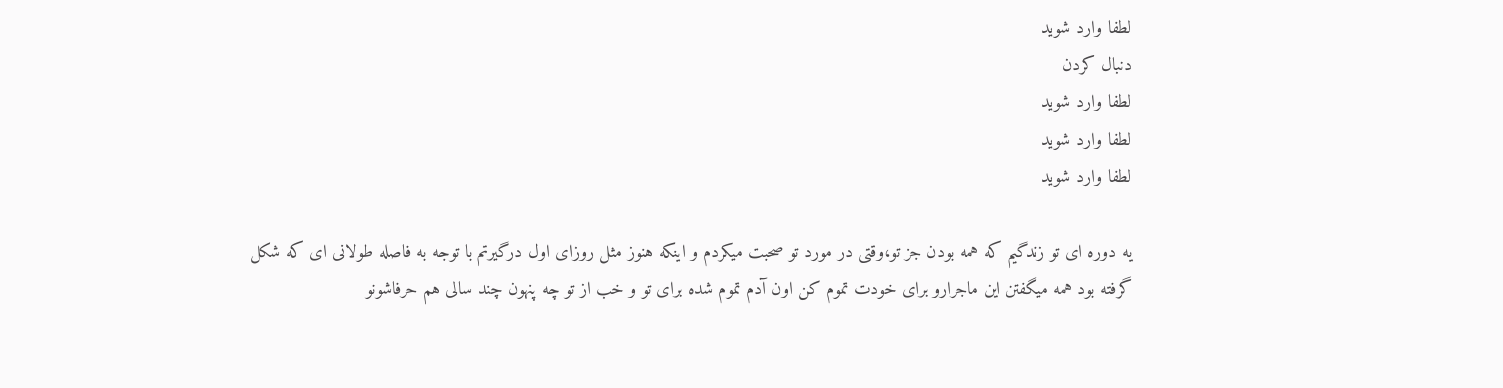لطفا وارد شوید
دنبال کردن
لطفا وارد شوید
لطفا وارد شوید
لطفا وارد شوید

یه دوره ای تو زندگیم که همه بودن جز تو،وقتی در مورد تو صحبت میکردم و اینکه هنوز مثل روزای اول درگیرتم با توجه به فاصله طولانی ای که شکل گرفته بود همه میگفتن این ماجرارو برای خودت تموم کن اون آدم تموم شده برای تو و خب از تو چه پنهون چند سالی هم حرفاشونو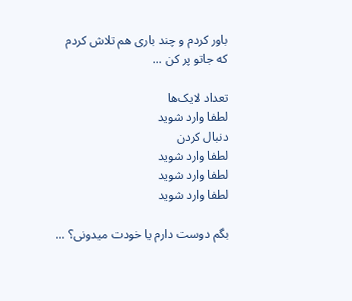باور کردم و چند باری هم تلاش کردم که جاتو پر کن ...

تعداد لایک‌ها
لطفا وارد شوید
دنبال کردن
لطفا وارد شوید
لطفا وارد شوید
لطفا وارد شوید

بگم دوست دارم یا خودت میدونی؟ ...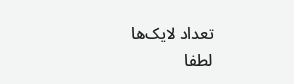تعداد لایک‌ها
لطفا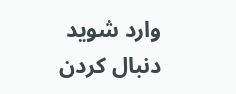وارد شوید
دنبال کردن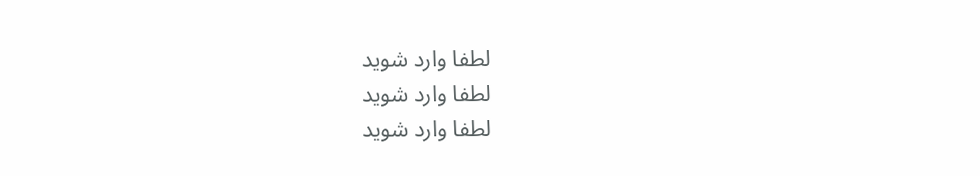لطفا وارد شوید
لطفا وارد شوید
لطفا وارد شوید